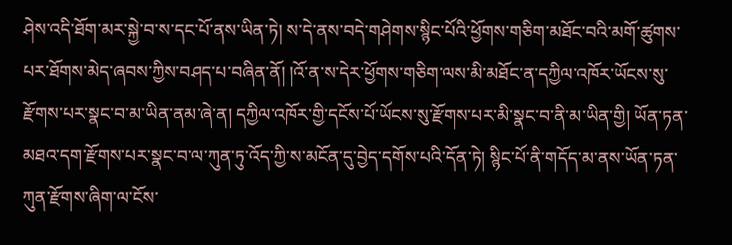ཤེས་འདི་ཐོག་མར་སྐྱེ་བ་ས་དང་པོ་ནས་ཡིན་ཏེ། ས་དེ་ནས་བདེ་གཤེགས་སྙིང་པོའི་ཕྱོགས་གཅིག་མཐོང་བའི་མགོ་ཚུགས་པར་ཐོགས་མེད་ཞབས་ཀྱིས་བཤད་པ་བཞིན་ནོ། །འོ་ན་ས་དེར་ཕྱོགས་གཅིག་ལས་མི་མཐོང་ན་དཀྱིལ་འཁོར་ཡོངས་སུ་རྫོགས་པར་སྣང་བ་མ་ཡིན་ནམ་ཞེ་ན། དཀྱིལ་འཁོར་གྱི་དངོས་པོ་ཡོངས་སུ་རྫོགས་པར་མི་སྣང་བ་ནི་མ་ཡིན་གྱི། ཡོན་ཏན་མཐའ་དག་རྫོགས་པར་སྣང་བ་ལ་ཀུན་ཏུ་འོད་ཀྱི་ས་མངོན་དུ་བྱེད་དགོས་པའི་དོན་ཏེ། སྙིང་པོ་ནི་གདོད་མ་ནས་ཡོན་ཏན་ཀུན་རྫོགས་ཞིག་ལ་ངོས་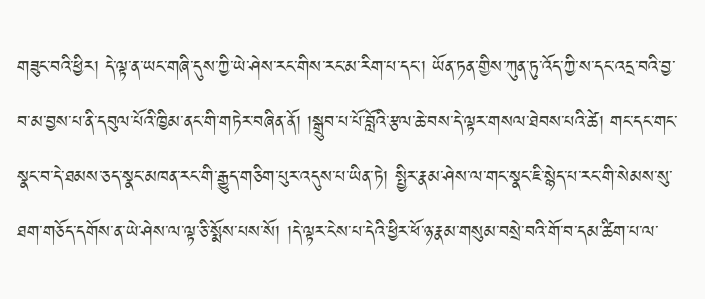གཟུང་བའི་ཕྱིར། དེ་ལྟ་ན་ཡང་གཞི་དུས་ཀྱི་ཡེ་ཤེས་རང་གིས་རང་མ་རིག་པ་དང་། ཡོན་ཏན་གྱིས་ཀུན་ཏུ་འོད་ཀྱི་ས་དང་འདྲ་བའི་བྱ་བ་མ་བྱས་པ་ནི་དབུལ་པོའི་ཁྱིམ་ནང་གི་གཏེར་བཞིན་ནོ། །སྒྲུབ་པ་པོ་བློའི་རྩལ་ཆེ་བས་དེ་ལྟར་གསལ་ཐེབས་པའི་ཚེ། གང་དང་གང་སྣང་བ་དེ་ཐམས་ཅད་སྣང་མཁན་རང་གི་རྒྱུད་གཅིག་པུར་འདུས་པ་ཡིན་ཏེ། སྤྱིར་རྣམ་ཤེས་ལ་གང་སྣང་ཇི་སྙེད་པ་རང་གི་སེམས་སུ་ཐག་གཅོད་དགོས་ན་ཡེ་ཤེས་ལ་ལྟ་ཅི་སྨོས་པས་སོ། །དེ་ལྟར་ངེས་པ་དེའི་ཕྱིར་ཕོ་ཉ་རྣམ་གསུམ་བསྲེ་བའི་གོ་བ་དམ་ཚིག་པ་ལ་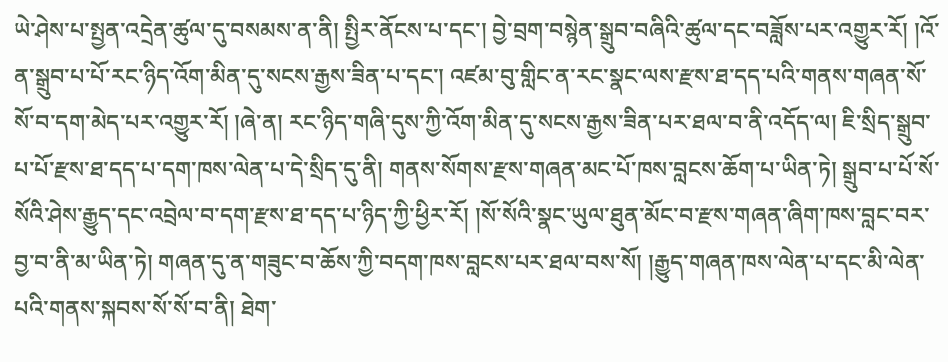ཡེ་ཤེས་པ་སྤྱན་འདྲེན་ཚུལ་དུ་བསམས་ན་ནི། སྤྱིར་ནོངས་པ་དང་། བྱེ་བྲག་བསྙེན་སྒྲུབ་བཞིའི་ཚུལ་དང་བཟློས་པར་འགྱུར་རོ། །འོ་ན་སྒྲུབ་པ་པོ་རང་ཉིད་འོག་མིན་དུ་སངས་རྒྱས་ཟིན་པ་དང་། འཛམ་བུ་གླིང་ན་རང་སྣང་ལས་རྫས་ཐ་དད་པའི་གནས་གཞན་སོ་སོ་བ་དག་མེད་པར་འགྱུར་རོ། །ཞེ་ན། རང་ཉིད་གཞི་དུས་ཀྱི་འོག་མིན་དུ་སངས་རྒྱས་ཟིན་པར་ཐལ་བ་ནི་འདོད་ལ། ཇི་སྲིད་སྒྲུབ་པ་པོ་རྫས་ཐ་དད་པ་དག་ཁས་ལེན་པ་དེ་སྲིད་དུ་ནི། གནས་སོགས་རྫས་གཞན་མང་པོ་ཁས་བླངས་ཆོག་པ་ཡིན་ཏེ། སྒྲུབ་པ་པོ་སོ་སོའི་ཤེས་རྒྱུད་དང་འབྲེལ་བ་དག་རྫས་ཐ་དད་པ་ཉིད་ཀྱི་ཕྱིར་རོ། །སོ་སོའི་སྣང་ཡུལ་ཐུན་མོང་བ་རྫས་གཞན་ཞིག་ཁས་བླང་བར་བྱ་བ་ནི་མ་ཡིན་ཏེ། གཞན་དུ་ན་གཟུང་བ་ཆོས་ཀྱི་བདག་ཁས་བླངས་པར་ཐལ་བས་སོ། །རྒྱུད་གཞན་ཁས་ལེན་པ་དང་མི་ལེན་པའི་གནས་སྐབས་སོ་སོ་བ་ནི། ཐེག་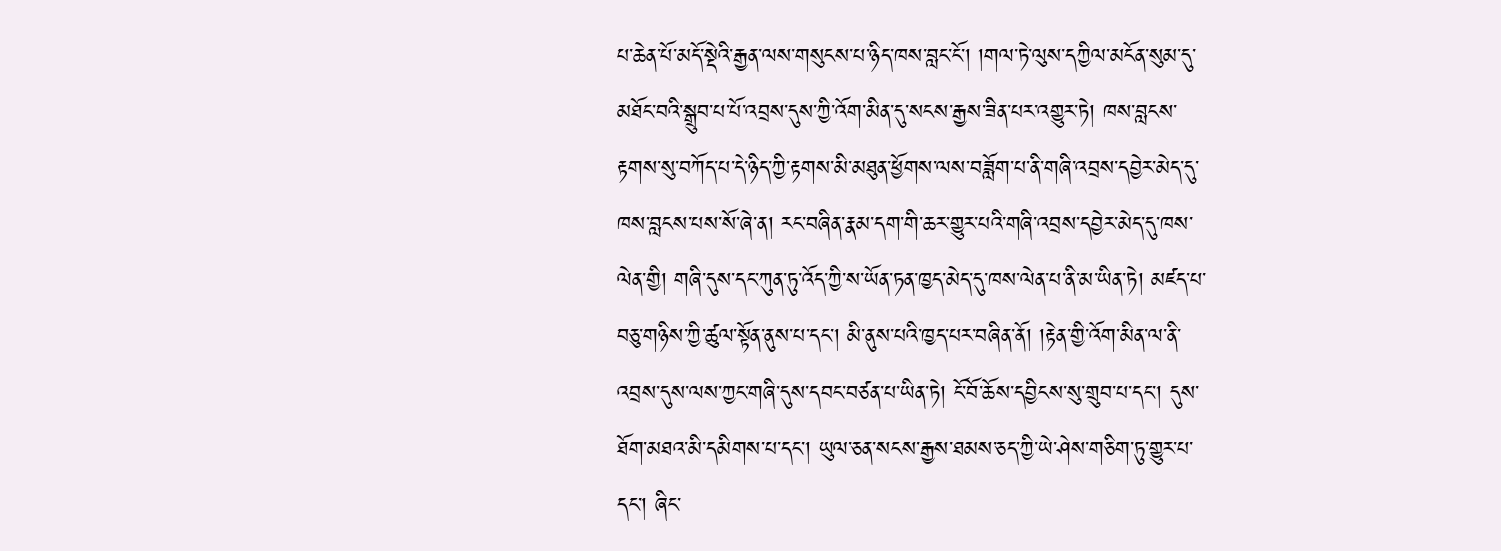པ་ཆེན་པོ་མདོ་སྡེའི་རྒྱན་ལས་གསུངས་པ་ཉིད་ཁས་བླང་ངོ་། །གལ་ཏེ་ལུས་དཀྱིལ་མངོན་སུམ་དུ་མཐོང་བའི་སྒྲུབ་པ་པོ་འབྲས་དུས་ཀྱི་འོག་མིན་དུ་སངས་རྒྱས་ཟིན་པར་འགྱུར་ཏེ། ཁས་བླངས་རྟགས་སུ་བཀོད་པ་དེ་ཉིད་ཀྱི་རྟགས་མི་མཐུན་ཕྱོགས་ལས་བཟློག་པ་ནི་གཞི་འབྲས་དབྱེར་མེད་དུ་ཁས་བླངས་པས་སོ་ཞེ་ན། རང་བཞིན་རྣམ་དག་གི་ཆར་གྱུར་པའི་གཞི་འབྲས་དབྱེར་མེད་དུ་ཁས་ལེན་གྱི། གཞི་དུས་དང་ཀུན་ཏུ་འོད་ཀྱི་ས་ཡོན་ཏན་ཁྱད་མེད་དུ་ཁས་ལེན་པ་ནི་མ་ཡིན་ཏེ། མཛད་པ་བཅུ་གཉིས་ཀྱི་ཚུལ་སྟོན་ནུས་པ་དང་། མི་ནུས་པའི་ཁྱད་པར་བཞིན་ནོ། །རྟེན་གྱི་འོག་མིན་ལ་ནི་འབྲས་དུས་ལས་ཀྱང་གཞི་དུས་དབང་བཙན་པ་ཡིན་ཏེ། ངོ་བོ་ཆོས་དབྱིངས་སུ་གྲུབ་པ་དང་། དུས་ཐོག་མཐའ་མི་དམིགས་པ་དང་། ཡུལ་ཅན་སངས་རྒྱས་ཐམས་ཅད་ཀྱི་ཡེ་ཤེས་གཅིག་ཏུ་གྱུར་པ་དང་། ཞིང་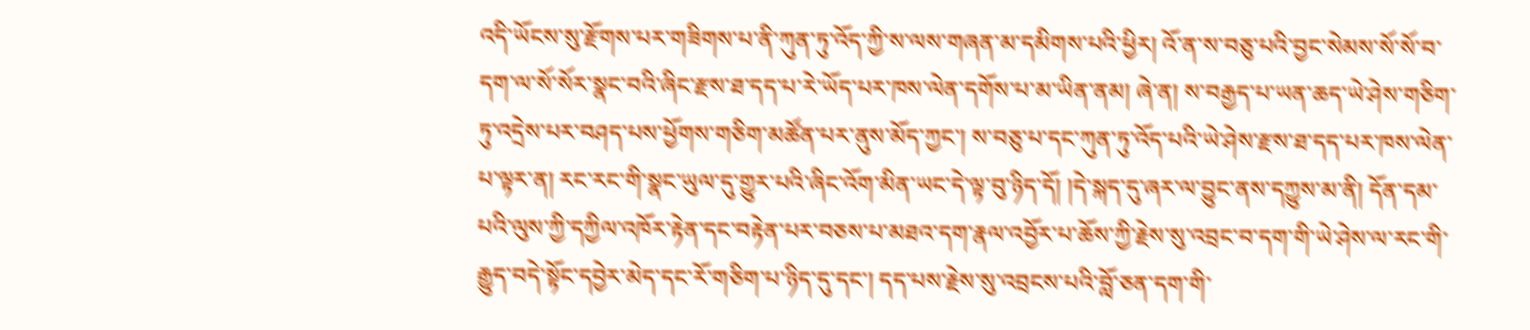འདི་ཡོངས་སུ་རྫོགས་པར་གཟིགས་པ་ནི་ཀུན་ཏུ་འོད་ཀྱི་ས་ལས་གཞན་མ་དམིགས་པའི་ཕྱིར། འོ་ན་ས་བཅུ་པའི་བྱང་སེམས་སོ་སོ་བ་དག་ལ་སོ་སོར་སྣང་བའི་ཞིང་རྫས་ཐ་དད་པ་རེ་ཡོད་པར་ཁས་ལེན་དགོས་པ་མ་ཡིན་ནམ། ཞེ་ན། ས་བརྒྱད་པ་ཡན་ཆད་ཡེ་ཤེས་གཅིག་ཏུ་འདྲེས་པར་བཤད་པས་ཕྱོགས་གཅིག་མཚོན་པར་ནུས་མོད་ཀྱང་། ས་བཅུ་པ་དང་ཀུན་ཏུ་འོད་པའི་ཡེ་ཤེས་རྫས་ཐ་དད་པར་ཁས་ལེན་པ་ལྟར་ན། རང་རང་གི་སྣང་ཡུལ་དུ་གྱུར་པའི་ཞིང་འོག་མིན་ཡང་དེ་ལྟ་བུ་ཉིད་དོ། །དེ་སྐད་དུ་ཞར་ལ་བྱུང་ནས་དཀྱུས་མ་ནི། དོན་དམ་པའི་ལུས་ཀྱི་དཀྱིལ་འཁོར་རྟེན་དང་བརྟེན་པར་བཅས་པ་མཐའ་དག་རྣལ་འབྱོར་པ་ཆོས་ཀྱི་རྗེས་སུ་འབྲང་བ་དག་གི་ཡེ་ཤེས་ལ་རང་གི་རྒྱུད་བདེ་སྟོང་དབྱེར་མེད་དང་རོ་གཅིག་པ་ཉིད་དུ་དང་། དད་པས་རྗེས་སུ་འབྲངས་པའི་བློ་ཅན་དག་གི་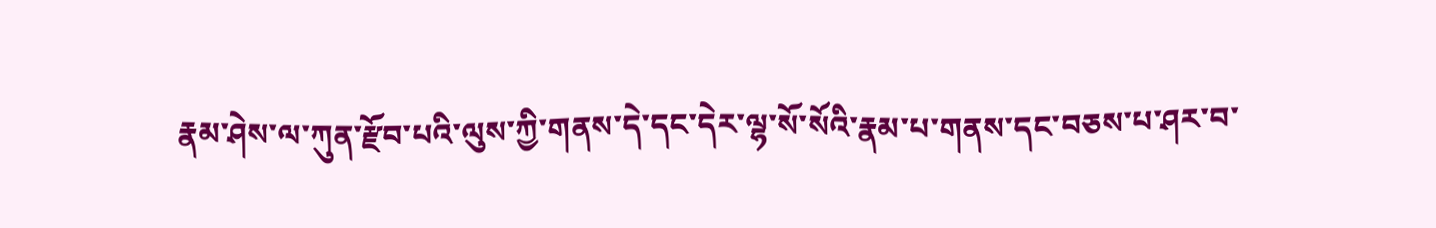རྣམ་ཤེས་ལ་ཀུན་རྫོབ་པའི་ལུས་ཀྱི་གནས་དེ་དང་དེར་ལྷ་སོ་སོའི་རྣམ་པ་གནས་དང་བཅས་པ་ཤར་བ་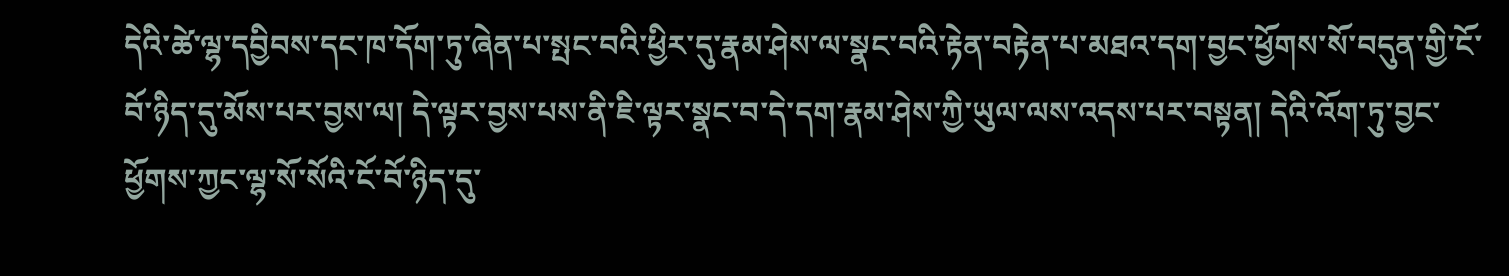དེའི་ཚེ་ལྷ་དབྱིབས་དང་ཁ་དོག་ཏུ་ཞེན་པ་སྤང་བའི་ཕྱིར་དུ་རྣམ་ཤེས་ལ་སྣང་བའི་རྟེན་བརྟེན་པ་མཐའ་དག་བྱང་ཕྱོགས་སོ་བདུན་གྱི་ངོ་བོ་ཉིད་དུ་མོས་པར་བྱས་ལ། དེ་ལྟར་བྱས་པས་ནི་ཇི་ལྟར་སྣང་བ་དེ་དག་རྣམ་ཤེས་ཀྱི་ཡུལ་ལས་འདས་པར་བསྟན། དེའི་འོག་ཏུ་བྱང་ཕྱོགས་ཀྱང་ལྷ་སོ་སོའི་ངོ་བོ་ཉིད་དུ་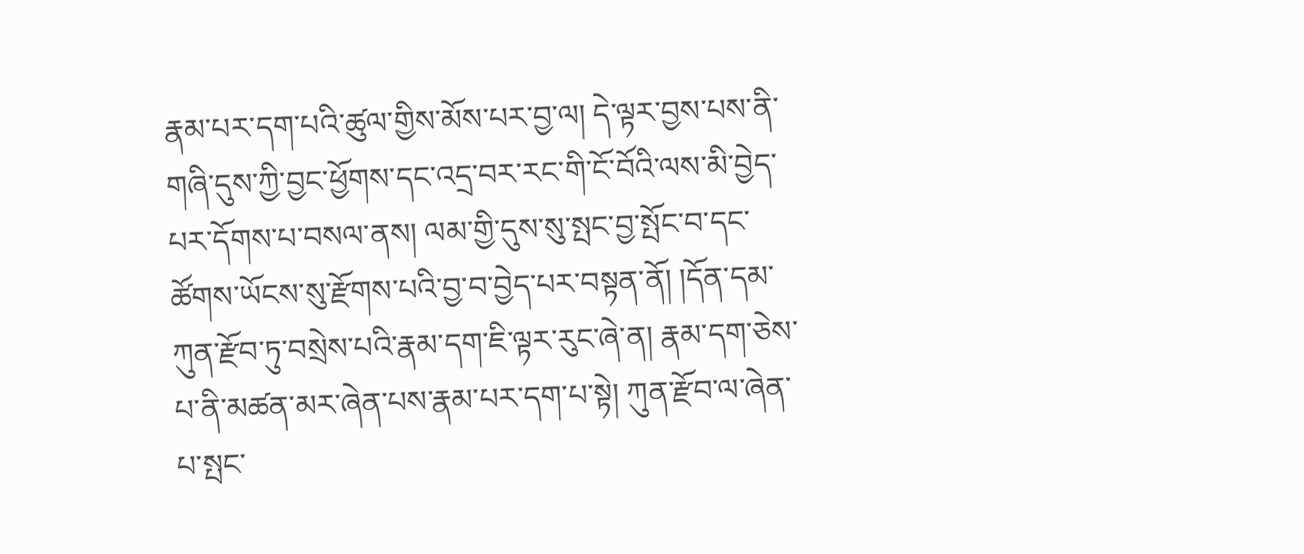རྣམ་པར་དག་པའི་ཚུལ་གྱིས་མོས་པར་བྱ་ལ། དེ་ལྟར་བྱས་པས་ནི་གཞི་དུས་ཀྱི་བྱང་ཕྱོགས་དང་འདྲ་བར་རང་གི་ངོ་བོའི་ལས་མི་བྱེད་པར་དོགས་པ་བསལ་ནས། ལམ་གྱི་དུས་སུ་སྤང་བྱ་སྤོང་བ་དང་ཚོགས་ཡོངས་སུ་རྫོགས་པའི་བྱ་བ་བྱེད་པར་བསྟན་ནོ། །དོན་དམ་ཀུན་རྫོབ་ཏུ་བསྲེས་པའི་རྣམ་དག་ཇི་ལྟར་རུང་ཞེ་ན། རྣམ་དག་ཅེས་པ་ནི་མཚན་མར་ཞེན་པས་རྣམ་པར་དག་པ་སྟེ། ཀུན་རྫོབ་ལ་ཞེན་པ་སྤང་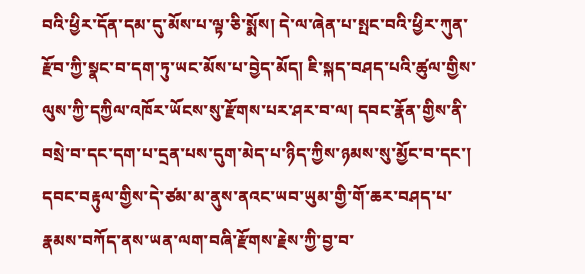བའི་ཕྱིར་དོན་དམ་དུ་མོས་པ་ལྟ་ཅི་སྨོས། དེ་ལ་ཞེན་པ་སྤང་བའི་ཕྱིར་ཀུན་རྫོབ་ཀྱི་སྣང་བ་དག་ཏུ་ཡང་མོས་པ་བྱེད་མོད། ཇི་སྐད་བཤད་པའི་ཚུལ་གྱིས་ལུས་ཀྱི་དཀྱིལ་འཁོར་ཡོངས་སུ་རྫོགས་པར་ཤར་བ་ལ། དབང་རྣོན་གྱིས་ནི་བསྲེ་བ་དང་དག་པ་དྲན་པས་དུག་མེད་པ་ཉིད་ཀྱིས་ཉམས་སུ་མྱོང་བ་དང་། དབང་བརྟུལ་གྱིས་དེ་ཙམ་མ་ནུས་ནའང་ཡབ་ཡུམ་གྱི་གོ་ཆར་བཤད་པ་རྣམས་བཀོད་ནས་ཡན་ལག་བཞི་རྫོགས་རྗེས་ཀྱི་བྱ་བ་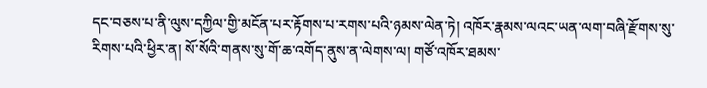དང་བཅས་པ་ནི་ལུས་དཀྱིལ་གྱི་མངོན་པར་རྟོགས་པ་རགས་པའི་ཉམས་ལེན་ཏེ། འཁོར་རྣམས་ལའང་ཡན་ལག་བཞི་རྫོགས་སུ་རིགས་པའི་ཕྱིར་ན། སོ་སོའི་གནས་སུ་གོ་ཆ་འགོད་ནུས་ན་ལེགས་ལ། གཙོ་འཁོར་ཐམས་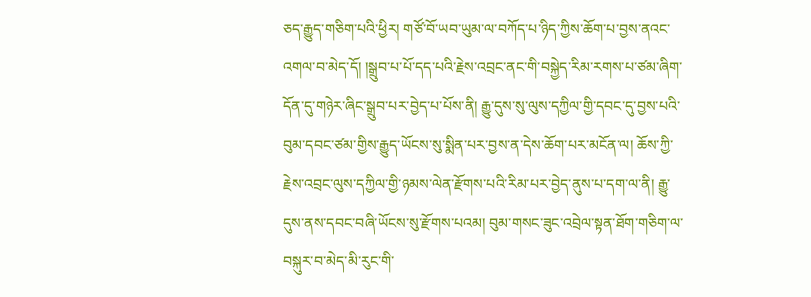ཅད་རྒྱུད་གཅིག་པའི་ཕྱིར། གཙོ་བོ་ཡབ་ཡུམ་ལ་བཀོད་པ་ཉིད་ཀྱིས་ཆོག་པ་བྱས་ནའང་འགལ་བ་མེད་དོ། །སྒྲུབ་པ་པོ་དད་པའི་རྗེས་འབྲང་ནང་གི་བསྐྱེད་རིམ་རགས་པ་ཙམ་ཞིག་དོན་དུ་གཉེར་ཞིང་སྒྲུབ་པར་བྱེད་པ་པོས་ནི། རྒྱུ་དུས་སུ་ལུས་དཀྱིལ་གྱི་དབང་དུ་བྱས་པའི་བུམ་དབང་ཙམ་གྱིས་རྒྱུད་ཡོངས་སུ་སྨིན་པར་བྱས་ན་དེས་ཆོག་པར་མངོན་ལ། ཆོས་ཀྱི་རྗེས་འབྲང་ལུས་དཀྱིལ་གྱི་ཉམས་ལེན་རྫོགས་པའི་རིམ་པར་བྱེད་ནུས་པ་དག་ལ་ནི། རྒྱུ་དུས་ནས་དབང་བཞི་ཡོངས་སུ་རྫོགས་པའམ། བུམ་གསང་ཟུང་འབྲེལ་སྟན་ཐོག་གཅིག་ལ་བསྐུར་བ་མེད་མི་རུང་གི་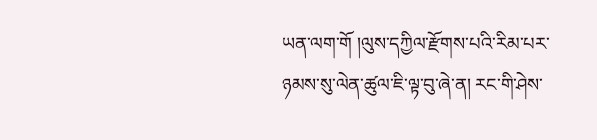ཡན་ལག་གོ །ལུས་དཀྱིལ་རྫོགས་པའི་རིམ་པར་ཉམས་སུ་ལེན་ཚུལ་ཇི་ལྟ་བུ་ཞེ་ན། རང་གི་ཤེས་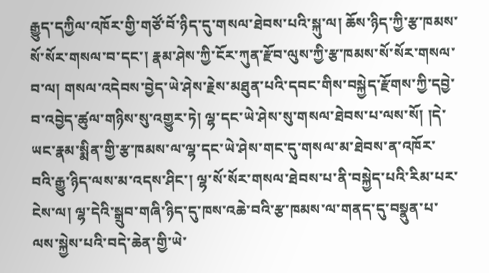རྒྱུད་དཀྱིལ་འཁོར་གྱི་གཙོ་བོ་ཉིད་དུ་གསལ་ཐེབས་པའི་སྐུ་ལ། ཆོས་ཉིད་ཀྱི་རྩ་ཁམས་སོ་སོར་གསལ་བ་དང་། རྣམ་ཤེས་ཀྱི་ངོར་ཀུན་རྫོབ་ལུས་ཀྱི་རྩ་ཁམས་སོ་སོར་གསལ་བ་ལ། གསལ་འདེབས་བྱེད་ཡེ་ཤེས་རྗེས་མཐུན་པའི་དབང་གིས་བསྐྱེད་རྫོགས་ཀྱི་དབྱེ་བ་འབྱེད་ཚུལ་གཉིས་སུ་འགྱུར་ཏེ། ལྷ་དང་ཡེ་ཤེས་སུ་གསལ་ཐེབས་པ་ལས་སོ། །དེ་ཡང་རྣམ་སྨིན་གྱི་རྩ་ཁམས་ལ་ལྷ་དང་ཡེ་ཤེས་གང་དུ་གསལ་མ་ཐེབས་ན་འཁོར་བའི་རྒྱུ་ཉིད་ལས་མ་འདས་ཤིང་། ལྷ་སོ་སོར་གསལ་ཐེབས་པ་ནི་བསྐྱེད་པའི་རིམ་པར་ངེས་ལ། ལྷ་དེའི་སྒྲུབ་གཞི་ཉིད་དུ་ཁས་འཆེ་བའི་རྩ་ཁམས་ལ་གནད་དུ་བསྣུན་པ་ལས་སྐྱེས་པའི་བདེ་ཆེན་གྱི་ཡེ་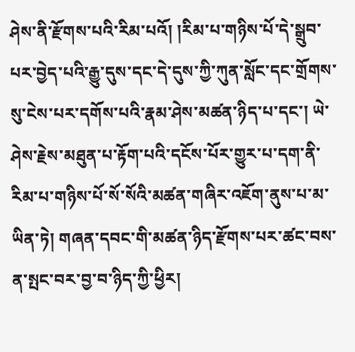ཤེས་ནི་རྫོགས་པའི་རིམ་པའོ། །རིམ་པ་གཉིས་པོ་དེ་སྒྲུབ་པར་བྱེད་པའི་རྒྱུ་དུས་དང་དེ་དུས་ཀྱི་ཀུན་སློང་དང་གྲོགས་སུ་ངེས་པར་དགོས་པའི་རྣམ་ཤེས་མཚན་ཉིད་པ་དང་། ཡེ་ཤེས་རྗེས་མཐུན་པ་རྟོག་པའི་དངོས་པོར་གྱུར་པ་དག་ནི་རིམ་པ་གཉིས་པོ་སོ་སོའི་མཚན་གཞིར་འཇོག་ནུས་པ་མ་ཡིན་ཏེ། གཞན་དབང་གི་མཚན་ཉིད་རྫོགས་པར་ཚང་བས་ན་སྤང་བར་བྱ་བ་ཉིད་ཀྱི་ཕྱིར།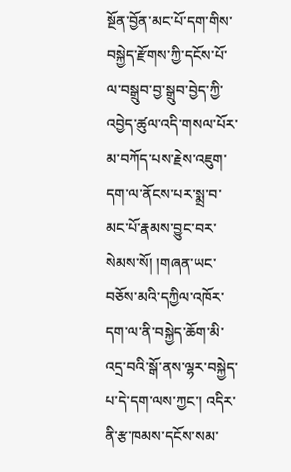སྔོན་བྱོན་མང་པོ་དག་གིས་བསྐྱེད་རྫོགས་ཀྱི་དངོས་པོ་ལ་བསྒྲུབ་བྱ་སྒྲུབ་བྱེད་ཀྱི་འབྱེད་ཚུལ་འདི་གསལ་པོར་མ་བཀོད་པས་རྗེས་འཇུག་དག་ལ་ནོངས་པར་སྨྲ་བ་མང་པོ་རྣམས་བྱུང་བར་སེམས་སོ། །གཞན་ཡང་བཅོས་མའི་དཀྱིལ་འཁོར་དག་ལ་ནི་བསྐྱེད་ཆོག་མི་འདྲ་བའི་སྒོ་ནས་ལྷར་བསྐྱེད་པ་དེ་དག་ལས་ཀྱང་། འདིར་ནི་རྩ་ཁམས་དངོས་སམ་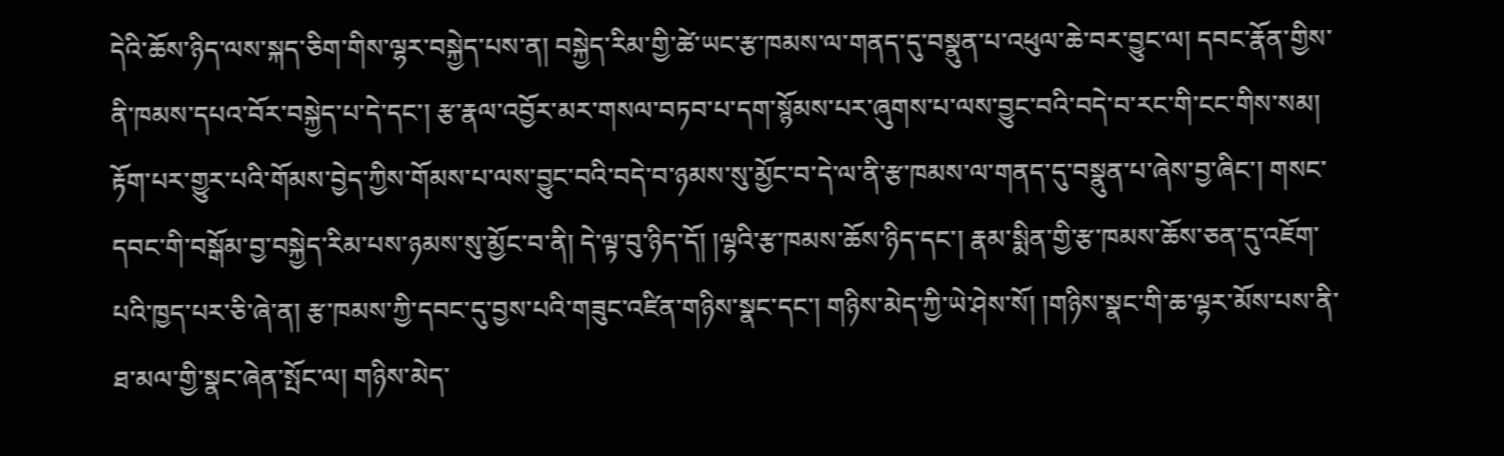དེའི་ཆོས་ཉིད་ལས་སྐད་ཅིག་གིས་ལྷར་བསྐྱེད་པས་ན། བསྐྱེད་རིམ་གྱི་ཚེ་ཡང་རྩ་ཁམས་ལ་གནད་དུ་བསྣུན་པ་འཕུལ་ཆེ་བར་བྱུང་ལ། དབང་རྣོན་གྱིས་ནི་ཁམས་དཔའ་བོར་བསྐྱེད་པ་དེ་དང་། རྩ་རྣལ་འབྱོར་མར་གསལ་བཏབ་པ་དག་སྙོམས་པར་ཞུགས་པ་ལས་བྱུང་བའི་བདེ་བ་རང་གི་ངང་གིས་སམ། རྟོག་པར་གྱུར་པའི་གོམས་བྱེད་ཀྱིས་གོམས་པ་ལས་བྱུང་བའི་བདེ་བ་ཉམས་སུ་མྱོང་བ་དེ་ལ་ནི་རྩ་ཁམས་ལ་གནད་དུ་བསྣུན་པ་ཞེས་བྱ་ཞིང་། གསང་དབང་གི་བསྒོམ་བྱ་བསྐྱེད་རིམ་པས་ཉམས་སུ་མྱོང་བ་ནི། དེ་ལྟ་བུ་ཉིད་དོ། །ལྷའི་རྩ་ཁམས་ཆོས་ཉིད་དང་། རྣམ་སྨིན་གྱི་རྩ་ཁམས་ཆོས་ཅན་དུ་འཇོག་པའི་ཁྱད་པར་ཅི་ཞེ་ན། རྩ་ཁམས་ཀྱི་དབང་དུ་བྱས་པའི་གཟུང་འཛིན་གཉིས་སྣང་དང་། གཉིས་མེད་ཀྱི་ཡེ་ཤེས་སོ། །གཉིས་སྣང་གི་ཆ་ལྷར་མོས་པས་ནི་ཐ་མལ་གྱི་སྣང་ཞེན་སྤོང་ལ། གཉིས་མེད་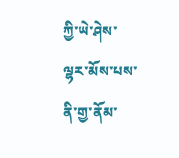ཀྱི་ཡེ་ཤེས་ལྷར་མོས་པས་ནི་གྱ་ནོམ་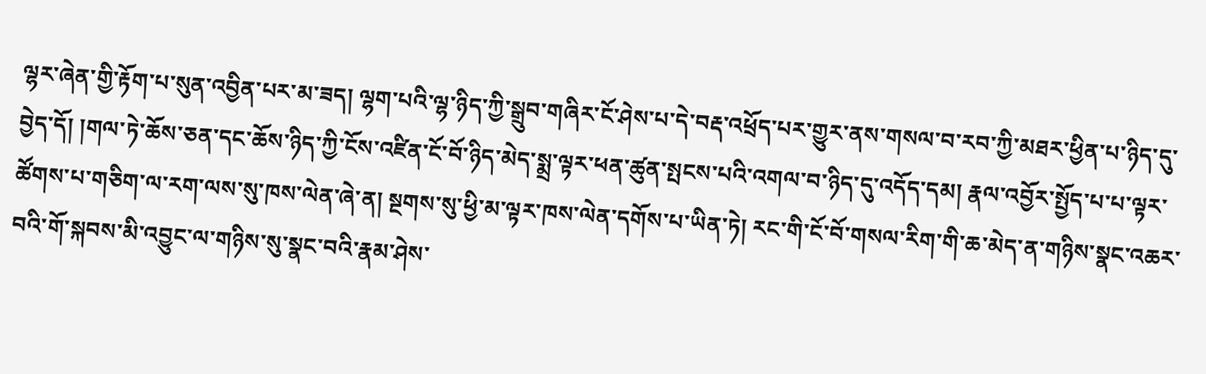ལྷར་ཞེན་གྱི་རྟོག་པ་སུན་འབྱིན་པར་མ་ཟད། ལྷག་པའི་ལྷ་ཉིད་ཀྱི་སྒྲུབ་གཞིར་ངོ་ཤེས་པ་དེ་བརྡ་འཕྲོད་པར་གྱུར་ནས་གསལ་བ་རབ་ཀྱི་མཐར་ཕྱིན་པ་ཉིད་དུ་བྱེད་དོ། །གལ་ཏེ་ཆོས་ཅན་དང་ཆོས་ཉིད་ཀྱི་ངོས་འཛིན་ངོ་བོ་ཉིད་མེད་སྨྲ་ལྟར་ཕན་ཚུན་སྤངས་པའི་འགལ་བ་ཉིད་དུ་འདོད་དམ། རྣལ་འབྱོར་སྤྱོད་པ་པ་ལྟར་ཚོགས་པ་གཅིག་ལ་རག་ལས་སུ་ཁས་ལེན་ཞེ་ན། སྔགས་སུ་ཕྱི་མ་ལྟར་ཁས་ལེན་དགོས་པ་ཡིན་ཏེ། རང་གི་ངོ་བོ་གསལ་རིག་གི་ཆ་མེད་ན་གཉིས་སྣང་འཆར་བའི་གོ་སྐབས་མི་འབྱུང་ལ་གཉིས་སུ་སྣང་བའི་རྣམ་ཤེས་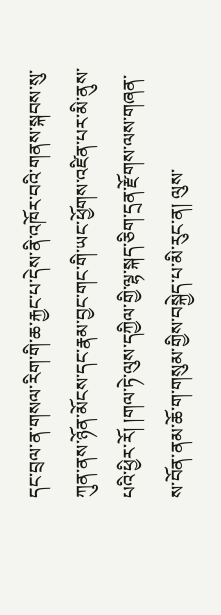དང་བྲལ་ན་གསལ་རིག་གི་ཆ་རྐྱང་པ་དེས་ནི་འཁོར་བའི་གནས་སྐབས་སུ་ཀུན་ནས་ཉོན་མོངས་དང་རྣམ་བྱང་གང་གི་ཡང་ཕྱོགས་འཛིན་པར་མི་ནུས་པའི་ཕྱིར་རོ། །གལ་ཏེ་ལུས་དཀྱིལ་གྱི་ལྷ་སྐད་ཅིག་དྲན་རྫོགས་ལས་གཞན་ས་བོན་ནམ་ཆོ་ག་གསུམ་གྱིས་བསྐྱེད་པ་མི་རུང་ན། ལུས་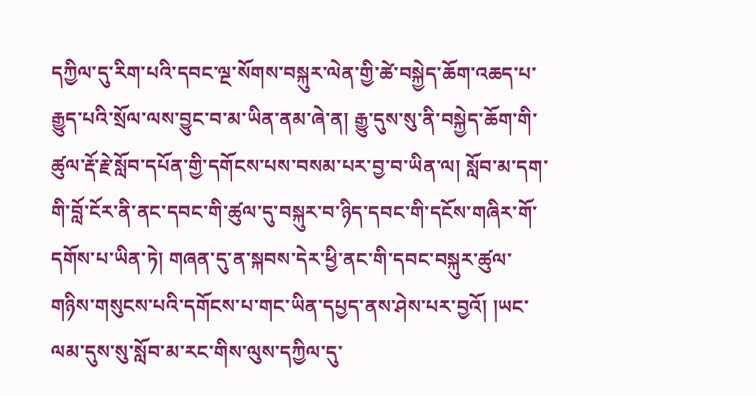དཀྱིལ་དུ་རིག་པའི་དབང་ལྔ་སོགས་བསྐུར་ལེན་གྱི་ཚེ་བསྐྱེད་ཆོག་འཆད་པ་རྒྱུད་པའི་སྲོལ་ལས་བྱུང་བ་མ་ཡིན་ནམ་ཞེ་ན། རྒྱུ་དུས་སུ་ནི་བསྐྱེད་ཆོག་གི་ཚུལ་རྡོ་རྗེ་སློབ་དཔོན་གྱི་དགོངས་པས་བསམ་པར་བྱ་བ་ཡིན་ལ། སློབ་མ་དག་གི་བློ་ངོར་ནི་ནང་དབང་གི་ཚུལ་དུ་བསྐུར་བ་ཉིད་དབང་གི་དངོས་གཞིར་གོ་དགོས་པ་ཡིན་ཏེ། གཞན་དུ་ན་སྐབས་དེར་ཕྱི་ནང་གི་དབང་བསྐུར་ཚུལ་གཉིས་གསུངས་པའི་དགོངས་པ་གང་ཡིན་དཔྱད་ནས་ཤེས་པར་བྱའོ། །ཡང་ལམ་དུས་སུ་སློབ་མ་རང་གིས་ལུས་དཀྱིལ་དུ་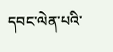དབང་ལེན་པའི་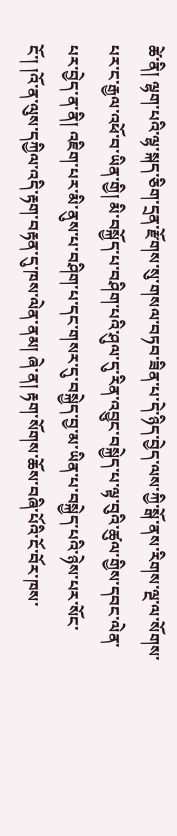ཚེ་ནི། ལྷག་པའི་ལྷ་སྐད་ཅིག་དྲན་རྫོགས་སུ་གསལ་བཏབ་ཟིན་པ་དེ་ཉིད་བྱེད་ལས་ཀྱི་སྒོ་ནས་རིགས་ལྔ་ལ་སོགས་པར་ང་རྒྱལ་འཕོ་བ་ཡིན་གྱི། མི་བསྐྱོད་པ་བཤིག་པའི་ཤུལ་དུ་རིན་འབྱུང་བསྐྱེད་པ་ལྟ་བུའི་ཚུལ་གྱིས་དབང་ལེན་པར་བྱེད་ན་ནི། འཇིག་པར་མི་ནུས་པ་བཤིག་པ་དང་གསར་དུ་བསྐྱེད་བྱ་མ་ཡིན་པ་བསྐྱེད་པའི་ཉེས་པར་སོང་ངོ་། །འོ་ན་ལུས་དཀྱིལ་འདི་རྟག་བརྟན་དུ་ཁས་ལེན་ནམ། ཞེ་ན། རྟག་སོགས་ཆོས་བཞི་པོའི་ངོ་བོར་ཁས་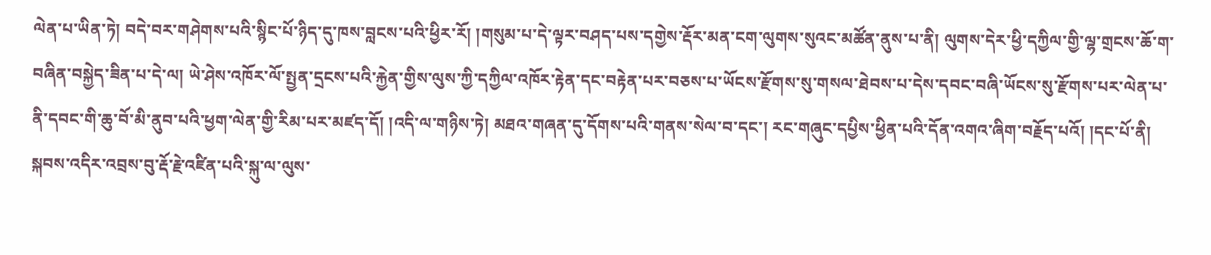ལེན་པ་ཡིན་ཏེ། བདེ་བར་གཤེགས་པའི་སྙིང་པོ་ཉིད་དུ་ཁས་བླངས་པའི་ཕྱིར་རོ། །གསུམ་པ་དེ་ལྟར་བཤད་པས་དགྱེས་རྡོར་མན་ངག་ལུགས་སུའང་མཚོན་ནུས་པ་ནི། ལུགས་དེར་ཕྱི་དཀྱིལ་གྱི་ལྷ་གྲངས་ཆོ་ག་བཞིན་བསྐྱེད་ཟིན་པ་དེ་ལ། ཡེ་ཤེས་འཁོར་ལོ་སྤྱན་དྲངས་པའི་རྐྱེན་གྱིས་ལུས་ཀྱི་དཀྱིལ་འཁོར་རྟེན་དང་བརྟེན་པར་བཅས་པ་ཡོངས་རྫོགས་སུ་གསལ་ཐེབས་པ་དེས་དབང་བཞི་ཡོངས་སུ་རྫོགས་པར་ལེན་པ་ནི་དབང་གི་ཆུ་བོ་མི་ནུབ་པའི་ཕྱག་ལེན་གྱི་རིམ་པར་མཛད་དོ། །འདི་ལ་གཉིས་ཏེ། མཐའ་གཞན་དུ་དོགས་པའི་གནས་སེལ་བ་དང་། རང་གཞུང་དཔྱིས་ཕྱིན་པའི་དོན་འགའ་ཞིག་བརྗོད་པའོ། །དང་པོ་ནི། སྐབས་འདིར་འབྲས་བུ་རྡོ་རྗེ་འཛིན་པའི་སྐུ་ལ་ལུས་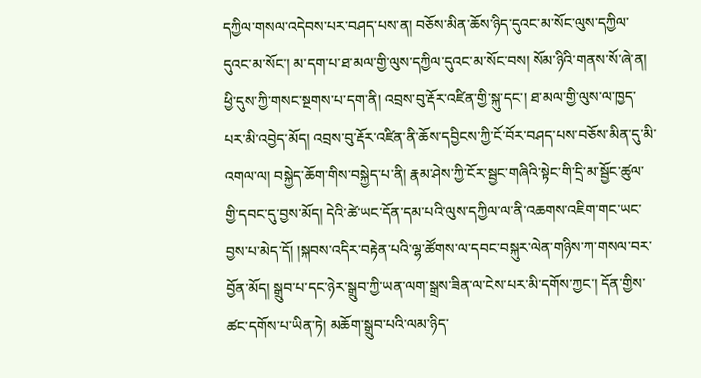དཀྱིལ་གསལ་འདེབས་པར་བཤད་པས་ན། བཅོས་མིན་ཆོས་ཉིད་དུའང་མ་སོང་ལུས་དཀྱིལ་དུའང་མ་སོང་། མ་དག་པ་ཐ་མལ་གྱི་ལུས་དཀྱིལ་དུའང་མ་སོང་བས། སོམ་ཉིའི་གནས་སོ་ཞེ་ན། ཕྱི་དུས་ཀྱི་གསང་སྔགས་པ་དག་ནི། འབྲས་བུ་རྡོར་འཛིན་གྱི་སྐུ་དང་། ཐ་མལ་གྱི་ལུས་ལ་ཁྱད་པར་མི་འབྱེད་མོད། འབྲས་བུ་རྡོར་འཛིན་ནི་ཆོས་དབྱིངས་ཀྱི་ངོ་བོར་བཤད་པས་བཅོས་མིན་དུ་མི་འགལ་ལ། བསྐྱེད་ཆོག་གིས་བསྐྱེད་པ་ནི། རྣམ་ཤེས་ཀྱི་ངོར་སྦྱང་གཞིའི་སྟེང་གི་དྲི་མ་སྦྱོང་ཚུལ་གྱི་དབང་དུ་བྱས་མོད། དེའི་ཚེ་ཡང་དོན་དམ་པའི་ལུས་དཀྱིལ་ལ་ནི་འཆགས་འཇིག་གང་ཡང་བྱས་པ་མེད་དོ། །སྐབས་འདིར་བརྟེན་པའི་ལྷ་ཚོགས་ལ་དབང་བསྐུར་ལེན་གཉིས་ཀ་གསལ་བར་བྱོན་མོད། སྒྲུབ་པ་དང་ཉེར་སྒྲུབ་ཀྱི་ཡན་ལག་སྒྲས་ཟིན་ལ་ངེས་པར་མི་དགོས་ཀྱང་། དོན་གྱིས་ཚང་དགོས་པ་ཡིན་ཏེ། མཆོག་སྒྲུབ་པའི་ལམ་ཉིད་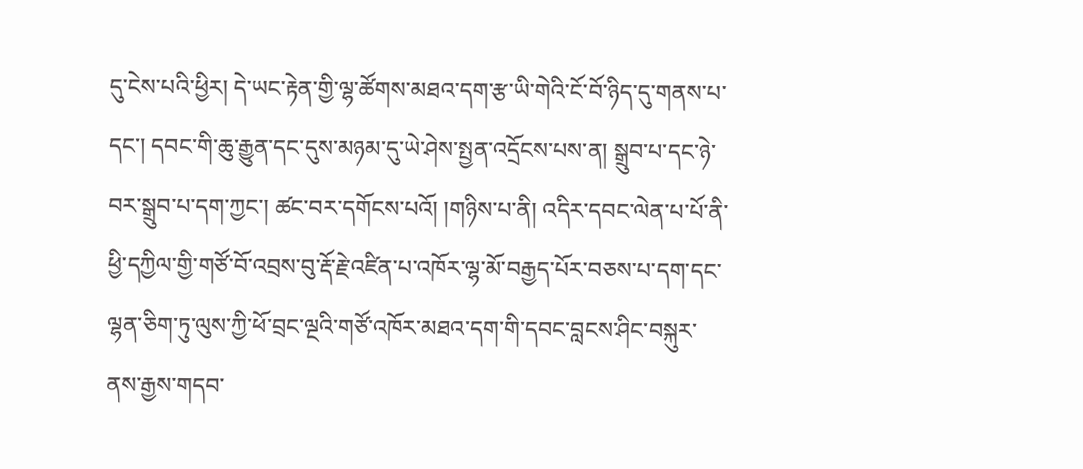དུ་ངེས་པའི་ཕྱིར། དེ་ཡང་རྟེན་གྱི་ལྷ་ཚོགས་མཐའ་དག་རྩ་ཡི་གེའི་ངོ་བོ་ཉིད་དུ་གནས་པ་དང་། དབང་གི་ཆུ་རྒྱུན་དང་དུས་མཉམ་དུ་ཡེ་ཤེས་སྤྱན་འདྲོངས་པས་ན། སྒྲུབ་པ་དང་ཉེ་བར་སྒྲུབ་པ་དག་ཀྱང་། ཚང་བར་དགོངས་པའོ། །གཉིས་པ་ནི། འདིར་དབང་ལེན་པ་པོ་ནི་ཕྱི་དཀྱིལ་གྱི་གཙོ་བོ་འབྲས་བུ་རྡོ་རྗེ་འཛིན་པ་འཁོར་ལྷ་མོ་བརྒྱད་པོར་བཅས་པ་དག་དང་ལྷན་ཅིག་ཏུ་ལུས་ཀྱི་ཕོ་བྲང་ལྔའི་གཙོ་འཁོར་མཐའ་དག་གི་དབང་བླངས་ཤིང་བསྐུར་ནས་རྒྱས་གདབ་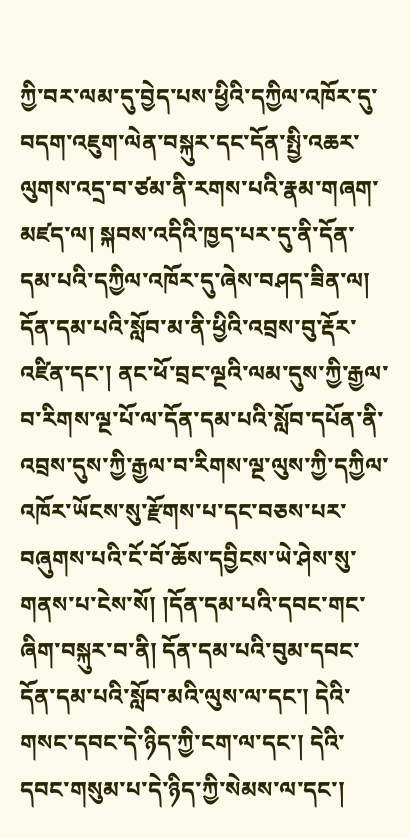ཀྱི་བར་ལམ་དུ་བྱེད་པས་ཕྱིའི་དཀྱིལ་འཁོར་དུ་བདག་འཇུག་ལེན་བསྐུར་དང་དོན་སྤྱི་འཆར་ལུགས་འདྲ་བ་ཙམ་ནི་རགས་པའི་རྣམ་གཞག་མཛད་ལ། སྐབས་འདིའི་ཁྱད་པར་དུ་ནི་དོན་དམ་པའི་དཀྱིལ་འཁོར་དུ་ཞེས་བཤད་ཟིན་ལ། དོན་དམ་པའི་སློབ་མ་ནི་ཕྱིའི་འབྲས་བུ་རྡོར་འཛིན་དང་། ནང་ཕོ་བྲང་ལྔའི་ལམ་དུས་ཀྱི་རྒྱལ་བ་རིགས་ལྔ་པོ་ལ་དོན་དམ་པའི་སློབ་དཔོན་ནི་འབྲས་དུས་ཀྱི་རྒྱལ་བ་རིགས་ལྔ་ལུས་ཀྱི་དཀྱིལ་འཁོར་ཡོངས་སུ་རྫོགས་པ་དང་བཅས་པར་བཞུགས་པའི་ངོ་བོ་ཆོས་དབྱིངས་ཡེ་ཤེས་སུ་གནས་པ་ངེས་སོ། །དོན་དམ་པའི་དབང་གང་ཞིག་བསྐུར་བ་ནི། དོན་དམ་པའི་བུམ་དབང་དོན་དམ་པའི་སློབ་མའི་ལུས་ལ་དང་། དེའི་གསང་དབང་དེ་ཉིད་ཀྱི་ངག་ལ་དང་། དེའི་དབང་གསུམ་པ་དེ་ཉིད་ཀྱི་སེམས་ལ་དང་།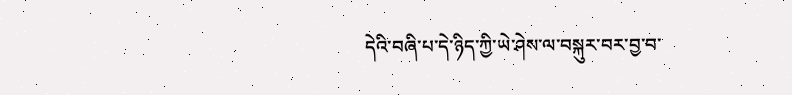དེའི་བཞི་པ་དེ་ཉིད་ཀྱི་ཡེ་ཤེས་ལ་བསྐུར་བར་བྱ་བ་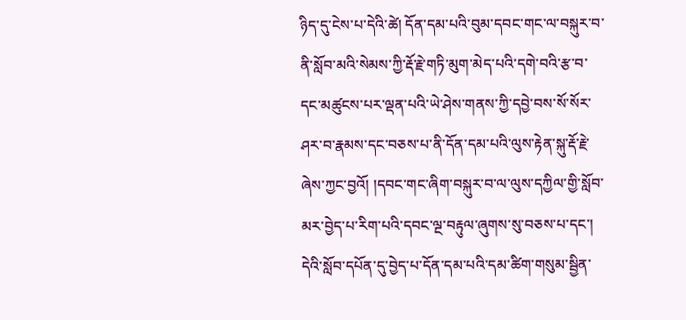ཉིད་དུ་ངེས་པ་དེའི་ཚེ། དོན་དམ་པའི་བུམ་དབང་གང་ལ་བསྐུར་བ་ནི་སློབ་མའི་སེམས་ཀྱི་རྡོ་རྗེ་གཏི་མུག་མེད་པའི་དགེ་བའི་རྩ་བ་དང་མཚུངས་པར་ལྡན་པའི་ཡེ་ཤེས་གནས་ཀྱི་དབྱེ་བས་སོ་སོར་ཤར་བ་རྣམས་དང་བཅས་པ་ནི་དོན་དམ་པའི་ལུས་རྟེན་སྐུ་རྡོ་རྗེ་ཞེས་ཀྱང་བྱའོ། །དབང་གང་ཞིག་བསྐུར་བ་ལ་ལུས་དཀྱིལ་གྱི་སློབ་མར་བྱེད་པ་རིག་པའི་དབང་ལྔ་བརྟུལ་ཞུགས་སུ་བཅས་པ་དང་། དེའི་སློབ་དཔོན་དུ་བྱེད་པ་དོན་དམ་པའི་དམ་ཚིག་གསུམ་སྦྱིན་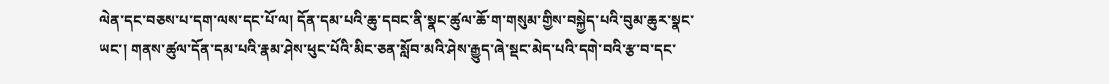ལེན་དང་བཅས་པ་དག་ལས་དང་པོ་ལ། དོན་དམ་པའི་ཆུ་དབང་ནི་སྣང་ཚུལ་ཆོ་ག་གསུམ་གྱིས་བསྐྱེད་པའི་བུམ་ཆུར་སྣང་ཡང་། གནས་ཚུལ་དོན་དམ་པའི་རྣམ་ཤེས་ཕུང་པོའི་མིང་ཅན་སློབ་མའི་ཤེས་རྒྱུད་ཞེ་སྡང་མེད་པའི་དགེ་བའི་རྩ་བ་དང་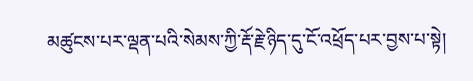མཚུངས་པར་ལྡན་པའི་སེམས་ཀྱི་རྡོ་རྗེ་ཉིད་དུ་ངོ་འཕྲོད་པར་བྱས་པ་སྟེ།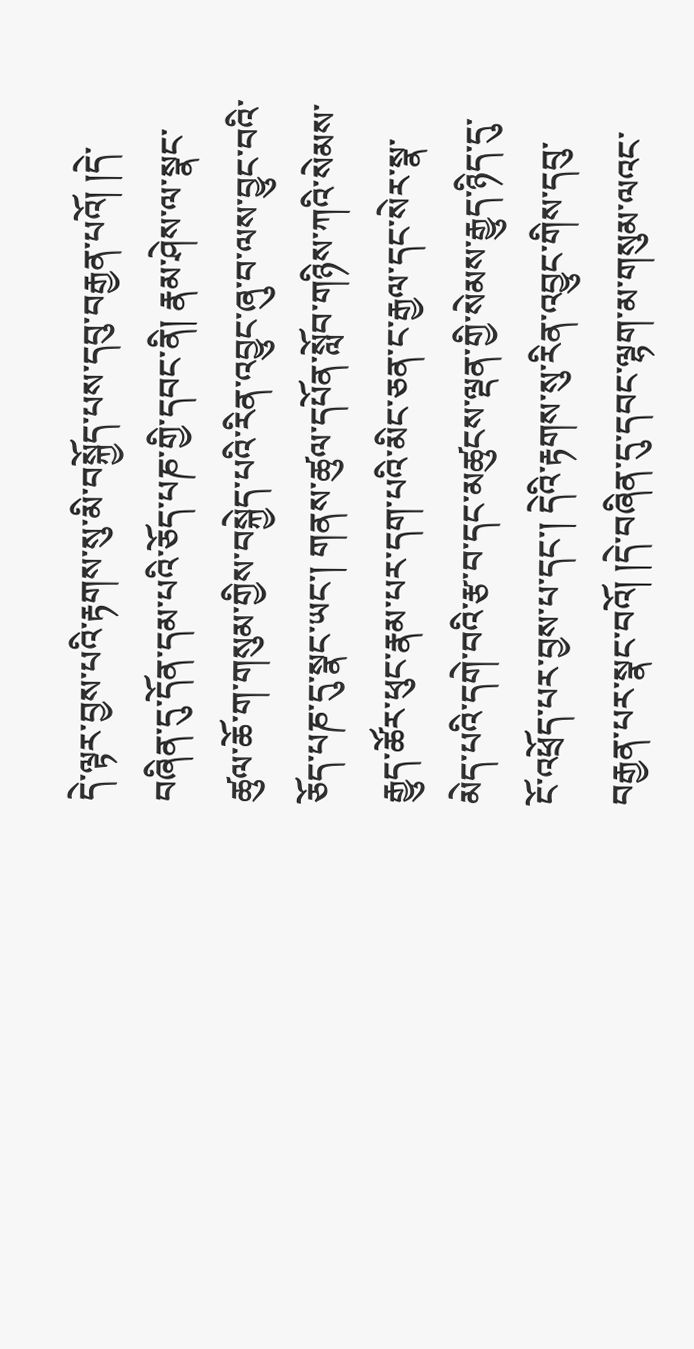དེ་ལྟར་བྱས་པའི་རྟགས་སུ་མི་བསྐྱོད་པས་དབུ་བརྒྱན་པའོ། །དེ་བཞིན་དུ་དོན་དམ་པའི་ཅོད་པཎ་གྱི་དབང་ནི། རྣམ་ཤེས་ལ་སྣང་ཚུལ་ཆོ་ག་གསུམ་གྱིས་བསྐྱེད་པའི་རིན་འབྱུང་ཞུ་བ་ལས་བྱུང་བའི་ཅོད་པཎ་དུ་སྣང་ཡང་། གནས་ཚུལ་དཔོན་སློབ་གཉིས་ཀའི་སེམས་རྒྱུད་ཚོར་ཕུང་རྣམ་པར་དག་པའི་མིང་ཅན་ང་རྒྱལ་དང་སེར་སྣ་མེད་པའི་དགེ་བའི་རྩ་བ་དང་མཚུངས་ལྡན་གྱི་སེམས་རྒྱུད་ཉིད་དུ་ངོ་འཕྲོད་པར་བྱས་པ་དང་། དེའི་རྟགས་སུ་རིན་འབྱུང་གིས་དབུ་བརྒྱན་པར་སྣང་བའོ། །དེ་བཞིན་དུ་དབང་ལྷག་མ་གསུམ་ལའང་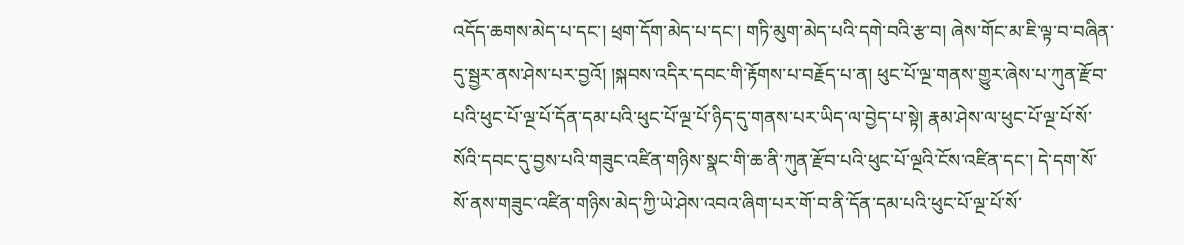འདོད་ཆགས་མེད་པ་དང་། ཕྲག་དོག་མེད་པ་དང་། གཏི་མུག་མེད་པའི་དགེ་བའི་རྩ་བ། ཞེས་གོང་མ་ཇི་ལྟ་བ་བཞིན་དུ་སྦྱར་ནས་ཤེས་པར་བྱའོ། །སྐབས་འདིར་དབང་གི་རྟོགས་པ་བརྗོད་པ་ན། ཕུང་པོ་ལྔ་གནས་གྱུར་ཞེས་པ་ཀུན་རྫོབ་པའི་ཕུང་པོ་ལྔ་པོ་དོན་དམ་པའི་ཕུང་པོ་ལྔ་པོ་ཉིད་དུ་གནས་པར་ཡིད་ལ་བྱེད་པ་སྟེ། རྣམ་ཤེས་ལ་ཕུང་པོ་ལྔ་པོ་སོ་སོའི་དབང་དུ་བྱས་པའི་གཟུང་འཛིན་གཉིས་སྣང་གི་ཆ་ནི་ཀུན་རྫོབ་པའི་ཕུང་པོ་ལྔའི་ངོས་འཛིན་དང་། དེ་དག་སོ་སོ་ནས་གཟུང་འཛིན་གཉིས་མེད་ཀྱི་ཡེ་ཤེས་འབའ་ཞིག་པར་གོ་བ་ནི་དོན་དམ་པའི་ཕུང་པོ་ལྔ་པོ་སོ་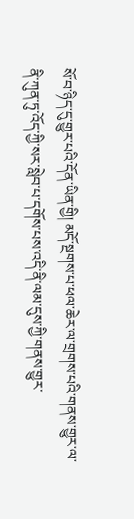སོ་བ་ཉིད་དུ་གྱུར་པའི་དོན་ཡིན་གྱི། མདོ་སྔགས་པ་ཕལ་ཆེར་ལ་གྲགས་པའི་གནས་གྱུར་ལ་ནི་ཀུན་ཏུ་འོད་ཀྱི་སར་སླེབ་པ་དགོས་པས་འདི་ནི་ལམ་དུས་ཀྱི་གནས་གྱུར་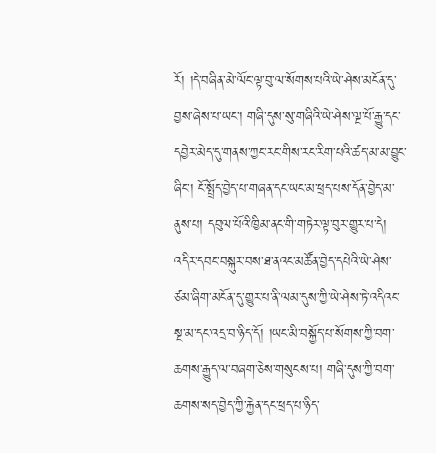རོ། །དེ་བཞིན་མེ་ལོང་ལྟ་བུ་ལ་སོགས་པའི་ཡེ་ཤེས་མངོན་དུ་བྱས་ཞེས་པ་ཡང་། གཞི་དུས་སུ་གཞིའི་ཡེ་ཤེས་ལྔ་པོ་རྒྱུ་དང་དབྱེར་མེད་དུ་གནས་ཀྱང་རང་གིས་རང་རིག་པའི་ཚད་མ་མ་བྱུང་ཞིང་། ངོ་སྤྲོད་བྱེད་པ་གཞན་དང་ཡང་མ་ཕྲད་པས་དོན་བྱེད་མ་ནུས་པ། དབུལ་པོའི་ཁྱིམ་ནང་གི་གཏེར་ལྟ་བུར་གྱུར་པ་དེ། འདིར་དབང་བསྐུར་བས་ཐ་ནའང་མཚོན་བྱེད་དཔེའི་ཡེ་ཤེས་ཙམ་ཞིག་མངོན་དུ་གྱུར་པ་ནི་ལམ་དུས་ཀྱི་ཡེ་ཤེས་ཏེ་འདིའང་སྔ་མ་དང་འདྲ་བ་ཉིད་དོ། །ཡང་མི་བསྐྱོད་པ་སོགས་ཀྱི་བག་ཆགས་རྒྱུད་ལ་བཞག་ཅེས་གསུངས་པ། གཞི་དུས་ཀྱི་བག་ཆགས་སད་བྱེད་ཀྱི་རྐྱེན་དང་ཕྲད་པ་ཉིད་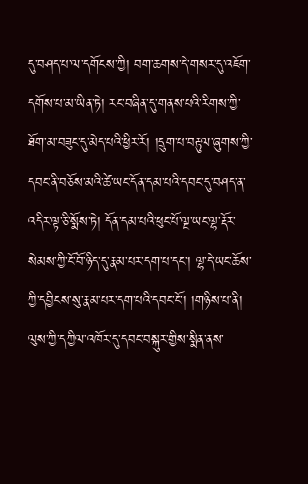དུ་བཤད་པ་ལ་དགོངས་ཀྱི། བག་ཆགས་དེ་གསར་དུ་འཇོག་དགོས་པ་མ་ཡིན་ཏེ། རང་བཞིན་དུ་གནས་པའི་རིགས་ཀྱི་ཐོག་མ་བཟུང་དུ་མེད་པའི་ཕྱིར་རོ། །དྲུག་པ་བརྟུལ་ཞུགས་ཀྱི་དབང་ནི་བཅོས་མའི་ཚེ་ཡང་དོན་དམ་པའི་དབང་དུ་བཤད་ན་འདིར་ལྟ་ཅི་སྨོས་ཏེ། དོན་དམ་པའི་ཕུང་པོ་ལྔ་ཡང་ལྷ་རྡོར་སེམས་ཀྱི་ངོ་བོ་ཉིད་དུ་རྣམ་པར་དག་པ་དང་། ལྷ་དེ་ཡང་ཆོས་ཀྱི་དབྱིངས་སུ་རྣམ་པར་དག་པའི་དབང་ངོ་། །གཉིས་པ་ནི། ལུས་ཀྱི་དཀྱིལ་འཁོར་དུ་དབང་བསྐུར་གྱིས་སྨིན་ནས་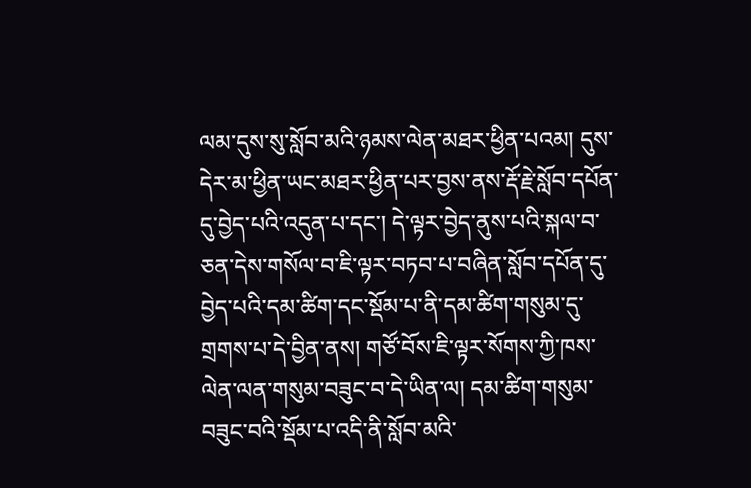ལམ་དུས་སུ་སློབ་མའི་ཉམས་ལེན་མཐར་ཕྱིན་པའམ། དུས་དེར་མ་ཕྱིན་ཡང་མཐར་ཕྱིན་པར་བྱས་ནས་རྡོ་རྗེ་སློབ་དཔོན་དུ་བྱེད་པའི་འདུན་པ་དང་། དེ་ལྟར་བྱེད་ནུས་པའི་སྐལ་བ་ཅན་དེས་གསོལ་བ་ཇི་ལྟར་བཏབ་པ་བཞིན་སློབ་དཔོན་དུ་བྱེད་པའི་དམ་ཚིག་དང་སྡོམ་པ་ནི་དམ་ཚིག་གསུམ་དུ་གྲགས་པ་དེ་བྱིན་ནས། གཙོ་བོས་ཇི་ལྟར་སོགས་ཀྱི་ཁས་ལེན་ལན་གསུམ་བཟུང་བ་དེ་ཡིན་ལ། དམ་ཚིག་གསུམ་བཟུང་བའི་སྡོམ་པ་འདི་ནི་སློབ་མའི་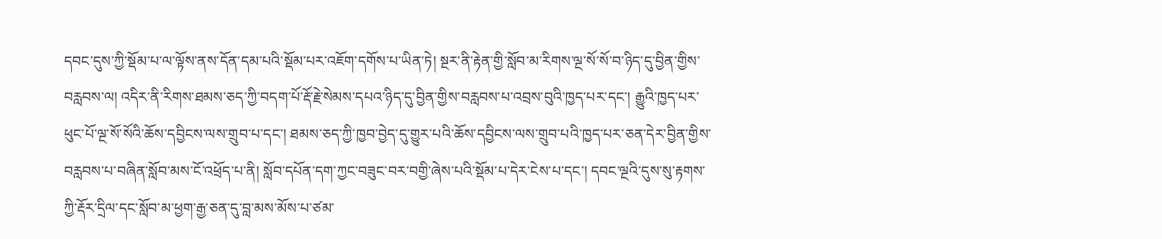དབང་དུས་ཀྱི་སྡོམ་པ་ལ་ལྟོས་ནས་དོན་དམ་པའི་སྡོམ་པར་འཇོག་དགོས་པ་ཡིན་ཏེ། སྔར་ནི་རྟེན་གྱི་སློབ་མ་རིགས་ལྔ་སོ་སོ་བ་ཉིད་དུ་བྱིན་གྱིས་བརླབས་ལ། འདིར་ནི་རིགས་ཐམས་ཅད་ཀྱི་བདག་པོ་རྡོ་རྗེ་སེམས་དཔའ་ཉིད་དུ་བྱིན་གྱིས་བརླབས་པ་འབྲས་བུའི་ཁྱད་པར་དང་། རྒྱུའི་ཁྱད་པར་ཕུང་པོ་ལྔ་སོ་སོའི་ཆོས་དབྱིངས་ལས་གྲུབ་པ་དང་། ཐམས་ཅད་ཀྱི་ཁྱབ་བྱེད་དུ་གྱུར་པའི་ཆོས་དབྱིངས་ལས་གྲུབ་པའི་ཁྱད་པར་ཅན་དེར་བྱིན་གྱིས་བརླབས་པ་བཞིན་སློབ་མས་ངོ་འཕྲོད་པ་ནི། སློབ་དཔོན་དག་ཀྱང་བཟུང་བར་བགྱི་ཞེས་པའི་སྡོམ་པ་དེར་ངེས་པ་དང་། དབང་ལྔའི་དུས་སུ་རྟགས་ཀྱི་རྡོར་དྲིལ་དང་སློབ་མ་ཕྱག་རྒྱ་ཅན་དུ་བླ་མས་མོས་པ་ཙམ་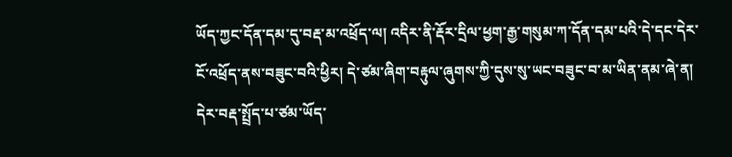ཡོད་ཀྱང་དོན་དམ་དུ་བརྡ་མ་འཕྲོད་ལ། འདིར་ནི་རྡོར་དྲིལ་ཕྱག་རྒྱ་གསུམ་ཀ་དོན་དམ་པའི་དེ་དང་དེར་ངོ་འཕྲོད་ནས་བཟུང་བའི་ཕྱིར། དེ་ཙམ་ཞིག་བརྟུལ་ཞུགས་ཀྱི་དུས་སུ་ཡང་བཟུང་བ་མ་ཡིན་ནམ་ཞེ་ན། དེར་བརྡ་སྤྲོད་པ་ཙམ་ཡོད་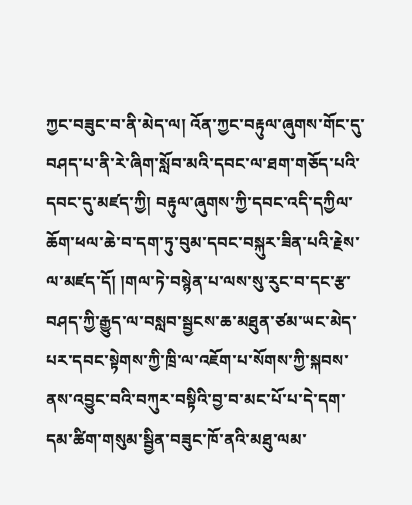ཀྱང་བཟུང་བ་ནི་མེད་ལ། འོན་ཀྱང་བརྟུལ་ཞུགས་གོང་དུ་བཤད་པ་ནི་རེ་ཞིག་སློབ་མའི་དབང་ལ་ཐག་གཅོད་པའི་དབང་དུ་མཛད་ཀྱི། བརྟུལ་ཞུགས་ཀྱི་དབང་འདི་དཀྱིལ་ཆོག་ཕལ་ཆེ་བ་དག་ཏུ་བུམ་དབང་བསྐུར་ཟིན་པའི་རྗེས་ལ་མཛད་དོ། །གལ་ཏེ་བསྙེན་པ་ལས་སུ་རུང་བ་དང་རྩ་བཤད་ཀྱི་རྒྱུད་ལ་བསླབ་སྦྱངས་ཆ་མཐུན་ཙམ་ཡང་མེད་པར་དབང་སྟེགས་ཀྱི་ཁྲི་ལ་འཇོག་པ་སོགས་ཀྱི་སྐབས་ནས་འབྱུང་བའི་བཀུར་བསྟིའི་བྱ་བ་མང་པོ་པ་དེ་དག་དམ་ཚིག་གསུམ་སྦྱིན་བཟུང་ཁོ་ནའི་མཐུ་ལམ་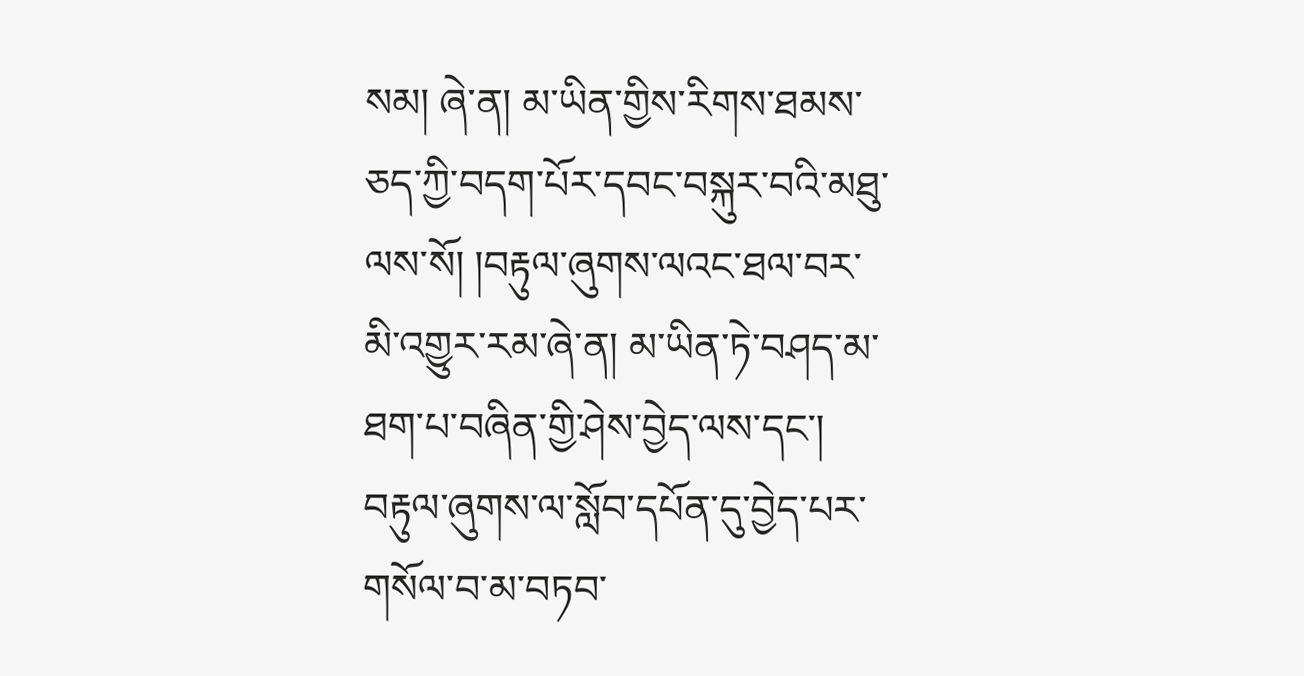སམ། ཞེ་ན། མ་ཡིན་གྱིས་རིགས་ཐམས་ཅད་ཀྱི་བདག་པོར་དབང་བསྐུར་བའི་མཐུ་ལས་སོ། །བརྟུལ་ཞུགས་ལའང་ཐལ་བར་མི་འགྱུར་རམ་ཞེ་ན། མ་ཡིན་ཏེ་བཤད་མ་ཐག་པ་བཞིན་གྱི་ཤེས་བྱེད་ལས་དང་། བརྟུལ་ཞུགས་ལ་སློབ་དཔོན་དུ་བྱེད་པར་གསོལ་བ་མ་བཏབ་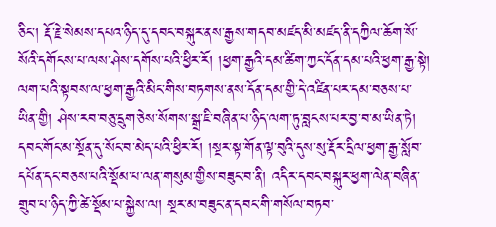ཅིང་། རྡོ་རྗེ་སེམས་དཔའ་ཉིད་དུ་དབང་བསྐུར་ནས་རྒྱས་གདབ་མཛད་མི་མཛད་ནི་དཀྱིལ་ཆོག་སོ་སོའི་དགོངས་པ་ལས་ཤེས་དགོས་པའི་ཕྱིར་རོ། །ཕྱག་རྒྱའི་དམ་ཚིག་ཀྱང་དོན་དམ་པའི་ཕྱག་རྒྱ་སྟེ། ལག་པའི་སྟབས་ལ་ཕྱག་རྒྱའི་མིང་གིས་བཏགས་ནས་དོན་དམ་གྱི་དེ་འཛིན་པར་དམ་བཅས་པ་ཡིན་གྱི། ཤེས་རབ་བཅུ་དྲུག་ཅེས་སོགས་སྒྲ་ཇི་བཞིན་པ་ཉིད་ལག་ཏུ་བླངས་པར་བྱ་བ་མ་ཡིན་ཏེ། དབང་གོང་མ་སྔོན་དུ་སོང་བ་མེད་པའི་ཕྱིར་རོ། །སྔར་སྟ་གོན་ལྟ་བུའི་དུས་སུ་རྡོར་དྲིལ་ཕྱག་རྒྱ་སློབ་དཔོན་དང་བཅས་པའི་སྡོམ་པ་ལན་གསུམ་གྱིས་བཟུང་བ་ནི། འདིར་དབང་བསྐུར་ཕྱག་ལེན་བཞིན་གྲུབ་པ་ཉིད་ཀྱི་ཚེ་སྡོམ་པ་སྐྱེས་ལ། སྔར་མ་བཟུང་ན་དབང་གི་གསོལ་བཏབ་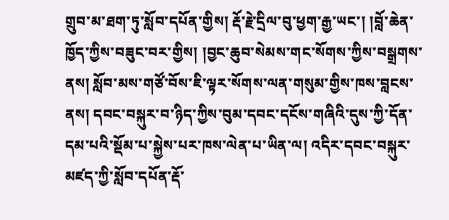གྲུབ་མ་ཐག་ཏུ་སློབ་དཔོན་གྱིས། རྡོ་རྗེ་དྲིལ་བུ་ཕྱག་རྒྱ་ཡང་། །བློ་ཆེན་ཁྱོད་ཀྱིས་བཟུང་བར་གྱིས། །བྱང་ཆུབ་སེམས་གང་སོགས་ཀྱིས་བསྒྲགས་ནས། སློབ་མས་གཙོ་བོས་ཇི་ལྟར་སོགས་ལན་གསུམ་གྱིས་ཁས་བླངས་ནས། དབང་བསྐུར་བ་ཉིད་ཀྱིས་བུམ་དབང་དངོས་གཞིའི་དུས་ཀྱི་དོན་དམ་པའི་སྡོམ་པ་སྐྱེས་པར་ཁས་ལེན་པ་ཡིན་ལ། འདིར་དབང་བསྐུར་མཛད་ཀྱི་སློབ་དཔོན་རྡོ་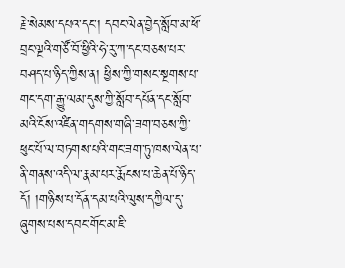རྗེ་སེམས་དཔའ་དང་། དབང་ལེན་བྱེད་སློབ་མ་ཕོ་བྲང་ལྔའི་གཙོ་བོ་ཕྱིའི་ཧེ་རུ་ཀ་དང་བཅས་པར་བཤད་པ་ཉིད་ཀྱིས་ན། ཕྱིས་ཀྱི་གསང་སྔགས་པ་གང་དག་རྒྱུ་ལམ་དུས་ཀྱི་སློབ་དཔོན་དང་སློབ་མའི་ངོས་འཛིན་གདགས་གཞི་ཟག་བཅས་ཀྱི་ཕུང་པོ་ལ་བཏགས་པའི་གང་ཟག་ཏུ་ཁས་ལེན་པ་ནི་གནས་འདི་ལ་རྣམ་པར་རྨོངས་པ་ཆེན་པོ་ཉིད་དོ། །གཉིས་པ་དོན་དམ་པའི་ལུས་དཀྱིལ་དུ་ཞུགས་པས་དབང་གོང་མ་ཇི་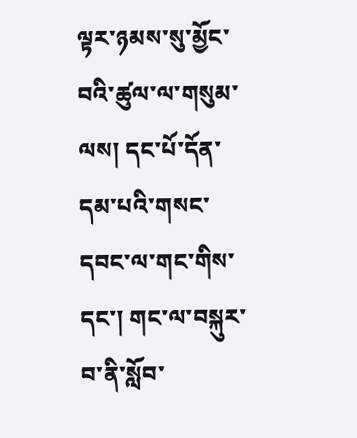ལྟར་ཉམས་སུ་མྱོང་བའི་ཚུལ་ལ་གསུམ་ལས། དང་པོ་དོན་དམ་པའི་གསང་དབང་ལ་གང་གིས་དང་། གང་ལ་བསྐུར་བ་ནི་སློབ་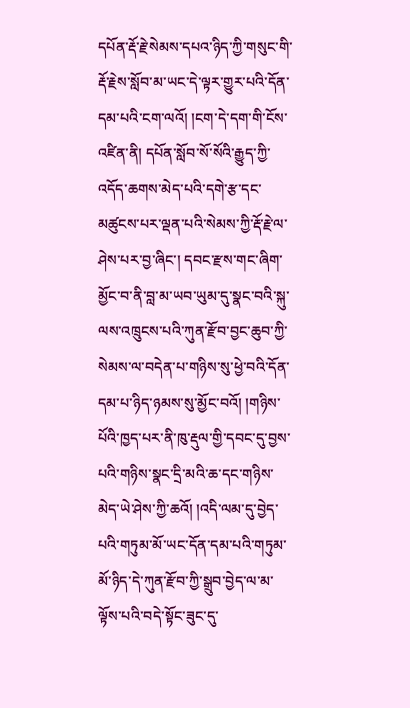དཔོན་རྡོ་རྗེ་སེམས་དཔའ་ཉིད་ཀྱི་གསུང་གི་རྡོ་རྗེས་སློབ་མ་ཡང་དེ་ལྟར་གྱུར་པའི་དོན་དམ་པའི་ངག་ལའོ། །ངག་དེ་དག་གི་ངོས་འཛིན་ནི། དཔོན་སློབ་སོ་སོའི་རྒྱུད་ཀྱི་འདོད་ཆགས་མེད་པའི་དགེ་རྩ་དང་མཚུངས་པར་ལྡན་པའི་སེམས་ཀྱི་རྡོ་རྗེ་ལ་ཤེས་པར་བྱ་ཞིང་། དབང་རྫས་གང་ཞིག་མྱོང་བ་ནི་བླ་མ་ཡབ་ཡུམ་དུ་སྣང་བའི་སྐུ་ལས་འཁྲུངས་པའི་ཀུན་རྫོབ་བྱང་ཆུབ་ཀྱི་སེམས་ལ་བདེན་པ་གཉིས་སུ་ཕྱེ་བའི་དོན་དམ་པ་ཉིད་ཉམས་སུ་མྱོང་བའོ། །གཉིས་པོའི་ཁྱད་པར་ནི་ཁུ་རྡུལ་གྱི་དབང་དུ་བྱས་པའི་གཉིས་སྣང་དྲི་མའི་ཆ་དང་གཉིས་མེད་ཡེ་ཤེས་ཀྱི་ཆའོ། །འདི་ལམ་དུ་བྱེད་པའི་གཏུམ་མོ་ཡང་དོན་དམ་པའི་གཏུམ་མོ་ཉིད་དེ་ཀུན་རྫོབ་ཀྱི་སྒྲུབ་བྱེད་ལ་མ་ལྟོས་པའི་བདེ་སྟོང་ཟུང་དུ་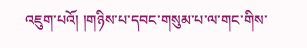འཇུག་པའོ། །གཉིས་པ་དབང་གསུམ་པ་ལ་གང་གིས་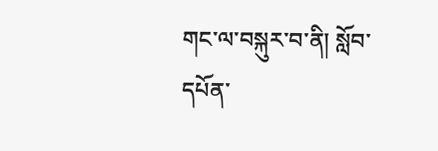གང་ལ་བསྐུར་བ་ནི། སློབ་དཔོན་